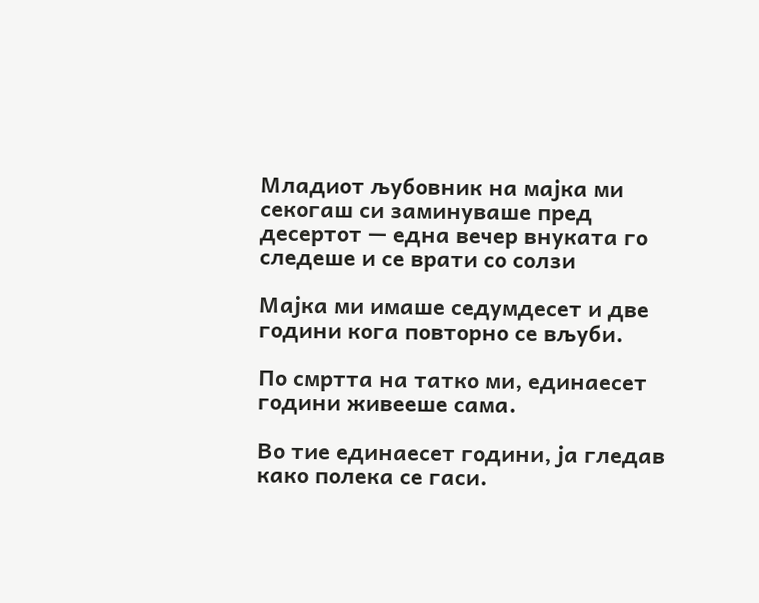Младиот љубовник на мајка ми секогаш си заминуваше пред десертот — една вечер внуката го следеше и се врати со солзи

Мајка ми имаше седумдесет и две години кога повторно се вљуби.

По смртта на татко ми, единаесет години живееше сама.

Во тие единаесет години, ја гледав како полека се гаси.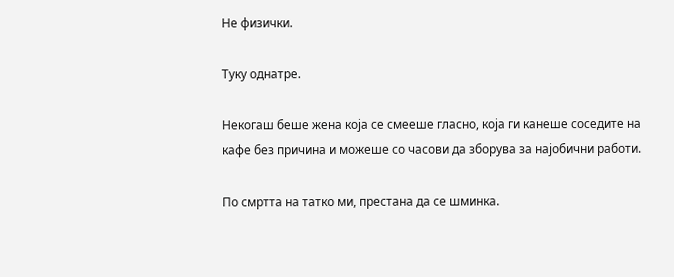Не физички.

Туку однатре.

Некогаш беше жена која се смееше гласно, која ги канеше соседите на кафе без причина и можеше со часови да зборува за најобични работи.

По смртта на татко ми, престана да се шминка.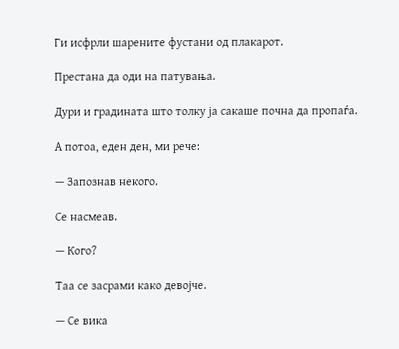Ги исфрли шарените фустани од плакарот.

Престана да оди на патувања.

Дури и градината што толку ја сакаше почна да пропаѓа.

А потоа, еден ден, ми рече:

— Запознав некого.

Се насмеав.

— Кого?

Таа се засрами како девојче.

— Се вика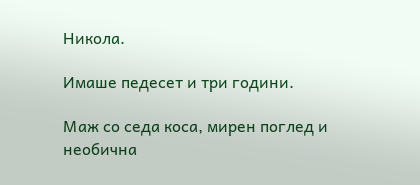Никола.

Имаше педесет и три години.

Маж со седа коса, мирен поглед и необична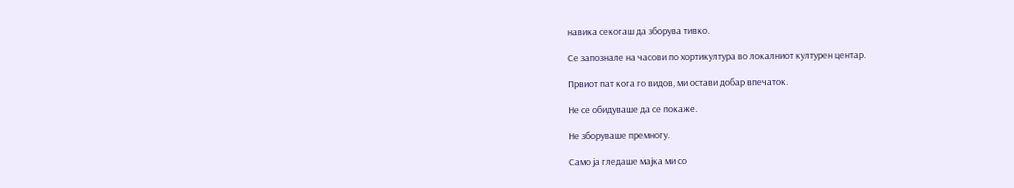навика секогаш да зборува тивко.

Се запознале на часови по хортикултура во локалниот културен центар.

Првиот пат кога го видов, ми остави добар впечаток.

Не се обидуваше да се покаже.

Не зборуваше премногу.

Само ја гледаше мајка ми со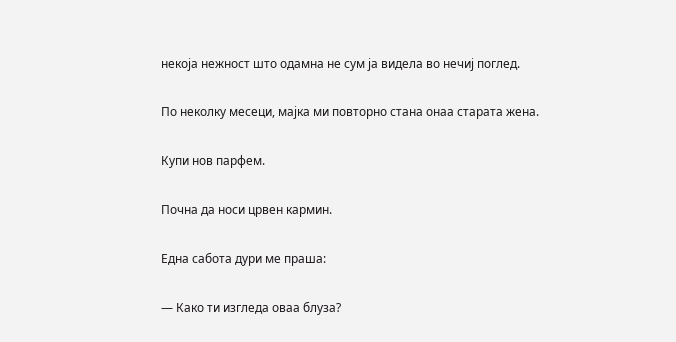некоја нежност што одамна не сум ја видела во нечиј поглед.

По неколку месеци, мајка ми повторно стана онаа старата жена.

Купи нов парфем.

Почна да носи црвен кармин.

Една сабота дури ме праша:

— Како ти изгледа оваа блуза?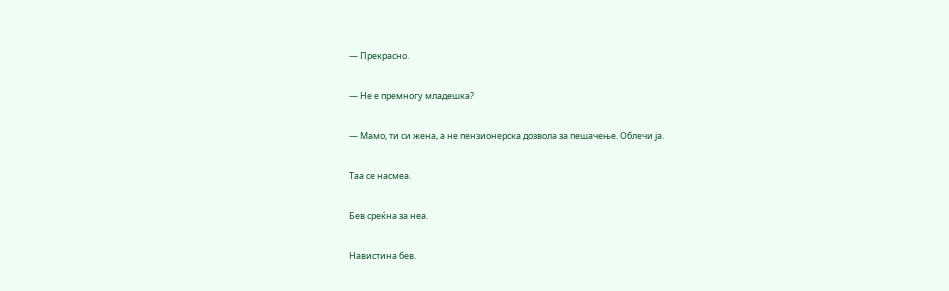— Прекрасно.

— Не е премногу младешка?

— Мамo, ти си жена, а не пензионерска дозвола за пешачење. Облечи ја.

Таа се насмеа.

Бев среќна за неа.

Навистина бев.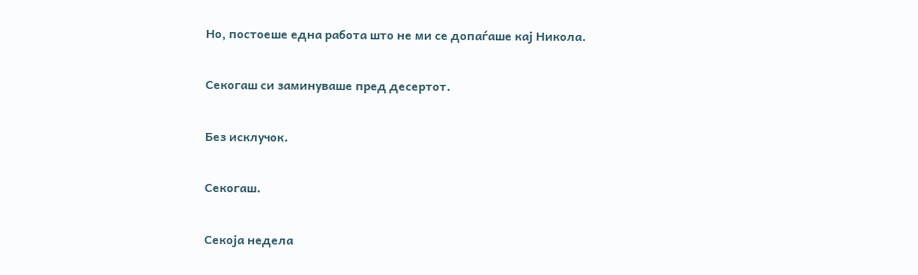Но, постоеше една работа што не ми се допаѓаше кај Никола.

Секогаш си заминуваше пред десертот.

Без исклучок.

Секогаш.

Секоја недела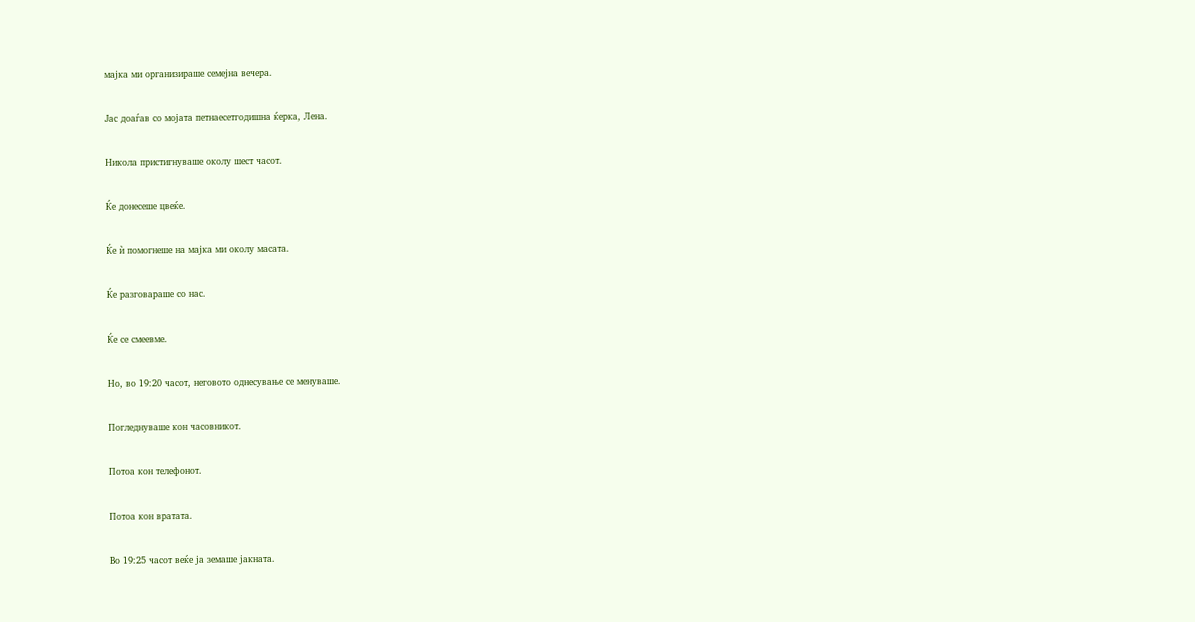мајка ми организираше семејна вечера.

Јас доаѓав со мојата петнаесетгодишна ќерка, Лена.

Никола пристигнуваше околу шест часот.

Ќе донесеше цвеќе.

Ќе ѝ помогнеше на мајка ми околу масата.

Ќе разговараше со нас.

Ќе се смеевме.

Но, во 19:20 часот, неговото однесување се менуваше.

Погледнуваше кон часовникот.

Потоа кон телефонот.

Потоа кон вратата.

Во 19:25 часот веќе ја земаше јакната.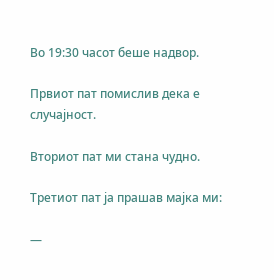Во 19:30 часот беше надвор.

Првиот пат помислив дека е случајност.

Вториот пат ми стана чудно.

Третиот пат ја прашав мајка ми:

—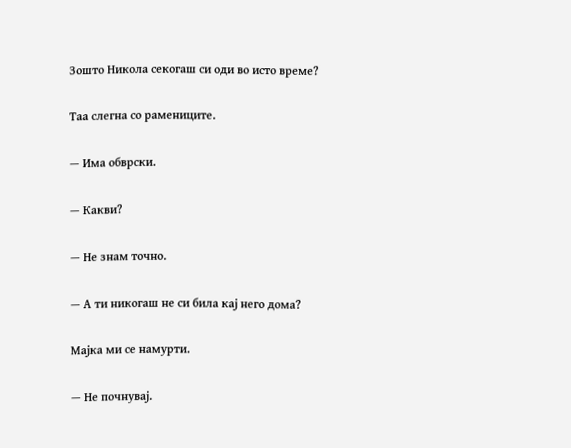Зошто Никола секогаш си оди во исто време?

Таа слегна со рамениците.

— Има обврски.

— Какви?

— Не знам точно.

— А ти никогаш не си била кај него дома?

Мајка ми се намурти.

— Не почнувај.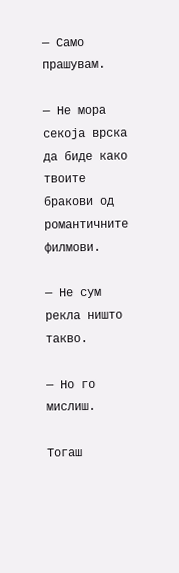— Само прашувам.

— Не мора секоја врска да биде како твоите бракови од романтичните филмови.

— Не сум рекла ништо такво.

— Но го мислиш.

Тогаш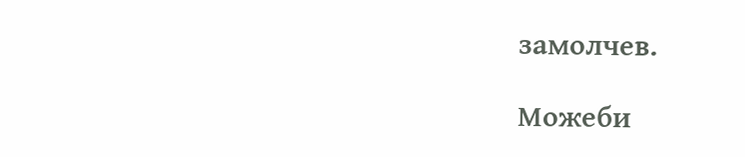замолчев.

Можеби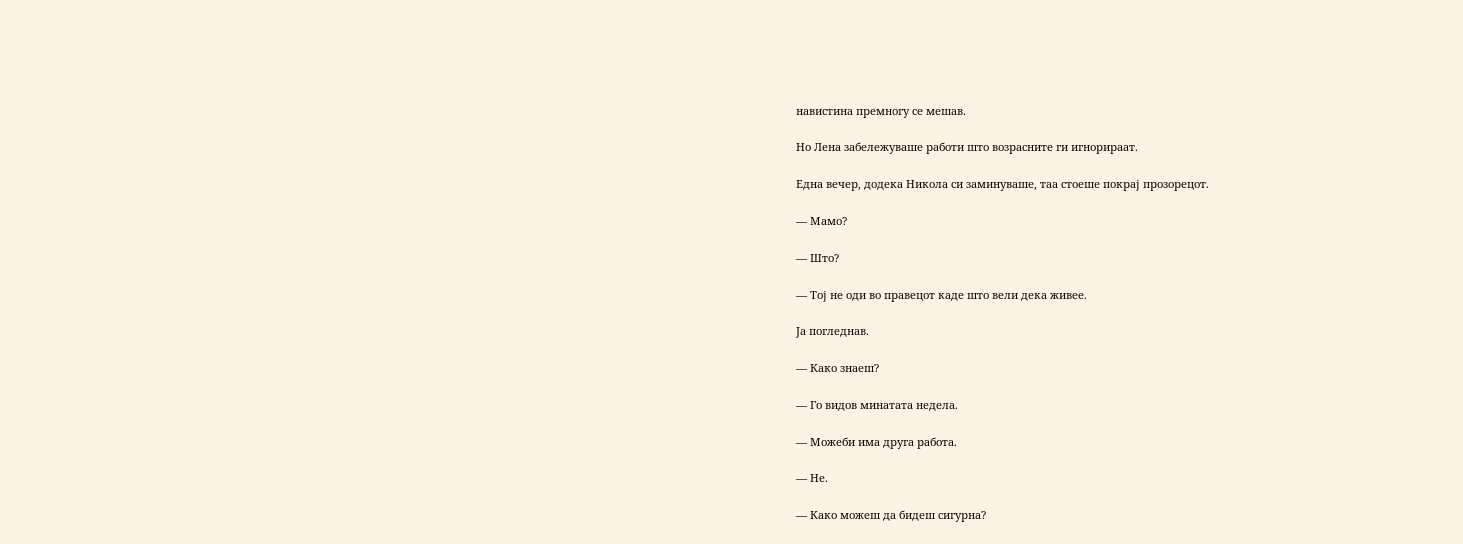навистина премногу се мешав.

Но Лена забележуваше работи што возрасните ги игнорираат.

Една вечер, додека Никола си заминуваше, таа стоеше покрај прозорецот.

— Мамо?

— Што?

— Тој не оди во правецот каде што вели дека живее.

Ја погледнав.

— Како знаеш?

— Го видов минатата недела.

— Можеби има друга работа.

— Не.

— Како можеш да бидеш сигурна?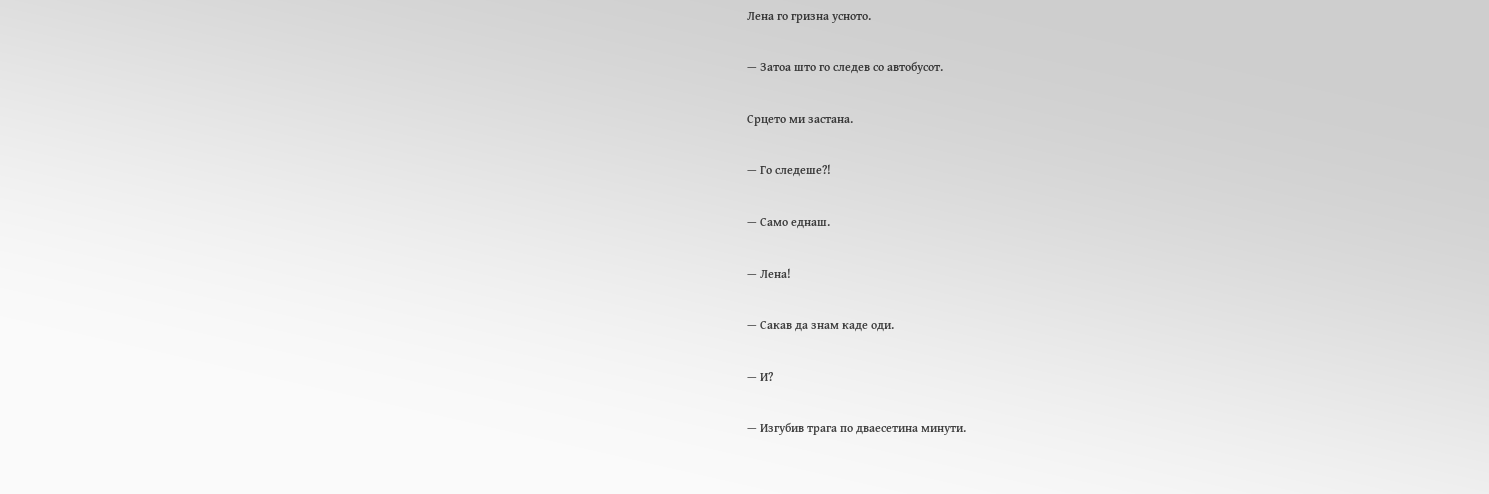Лена го гризна усното.

— Затоа што го следев со автобусот.

Срцето ми застана.

— Го следеше?!

— Само еднаш.

— Лена!

— Сакав да знам каде оди.

— И?

— Изгубив трага по дваесетина минути.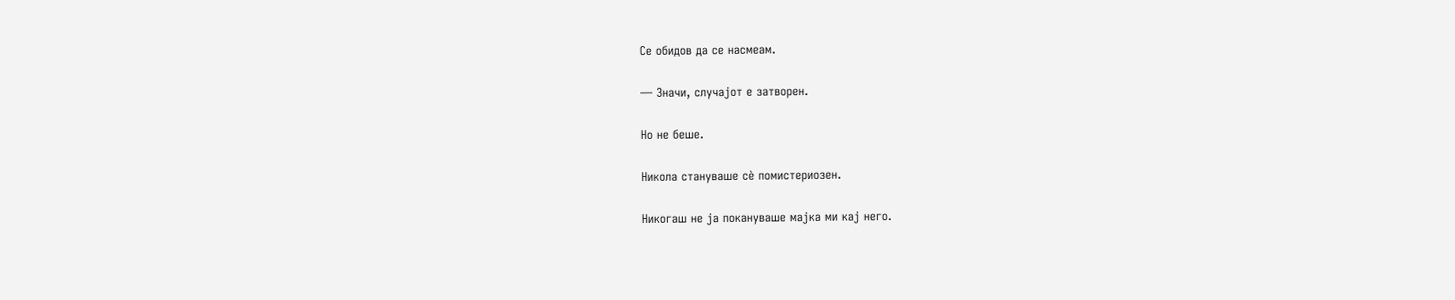Се обидов да се насмеам.

— Значи, случајот е затворен.

Но не беше.

Никола стануваше сè помистериозен.

Никогаш не ја покануваше мајка ми кај него.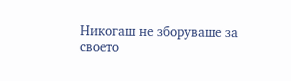Никогаш не зборуваше за своето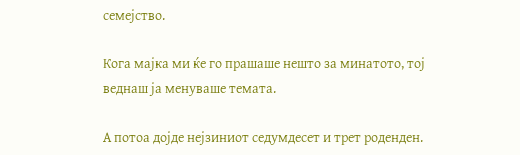семејство.

Кога мајка ми ќе го прашаше нешто за минатото, тој веднаш ја менуваше темата.

А потоа дојде нејзиниот седумдесет и трет роденден.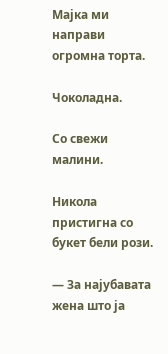Мајка ми направи огромна торта.

Чоколадна.

Со свежи малини.

Никола пристигна со букет бели рози.

— За најубавата жена што ја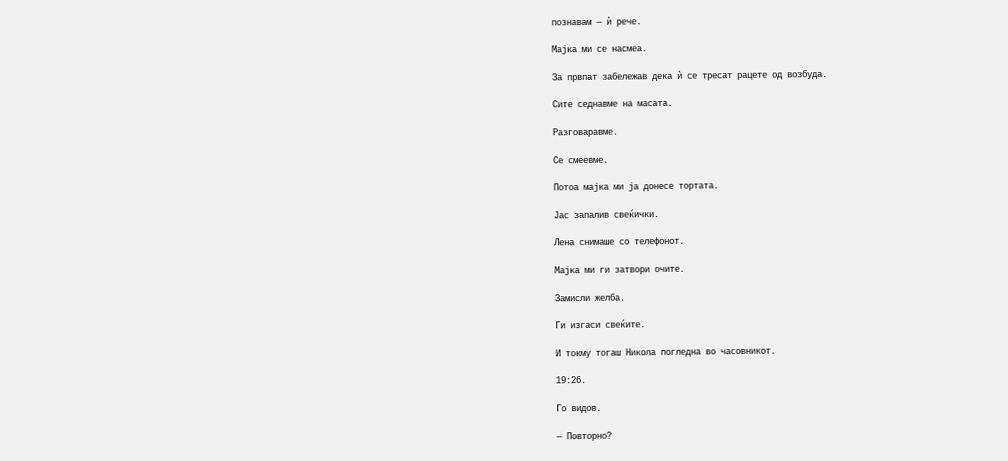познавам — ѝ рече.

Мајка ми се насмеа.

За првпат забележав дека ѝ се тресат рацете од возбуда.

Сите седнавме на масата.

Разговаравме.

Се смеевме.

Потоа мајка ми ја донесе тортата.

Јас запалив свеќички.

Лена снимаше со телефонот.

Мајка ми ги затвори очите.

Замисли желба.

Ги изгаси свеќите.

И токму тогаш Никола погледна во часовникот.

19:26.

Го видов.

— Повторно?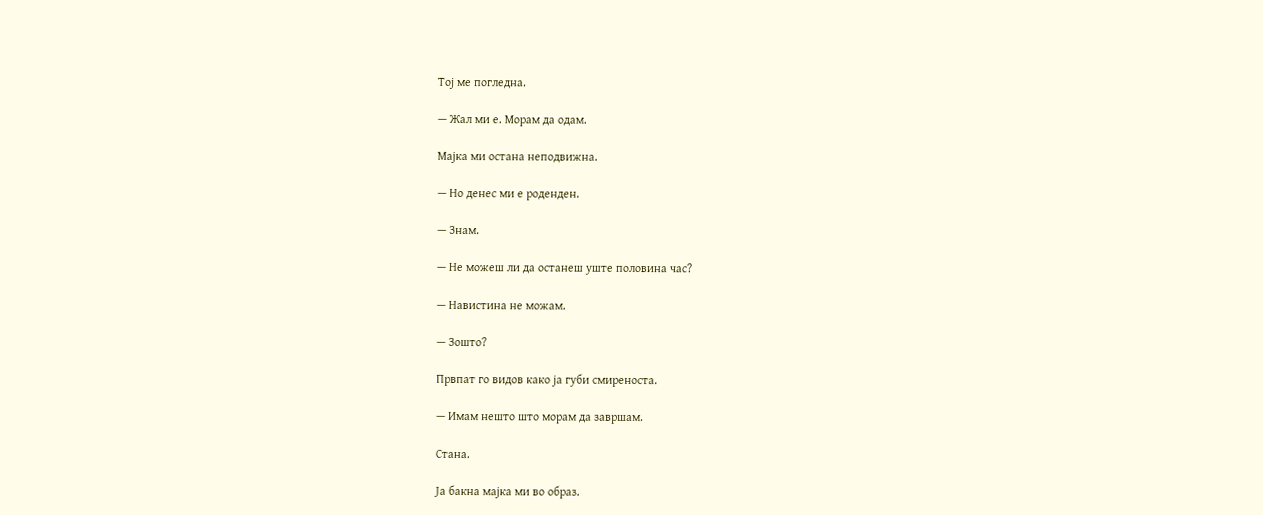Тој ме погледна.

— Жал ми е. Морам да одам.

Мајка ми остана неподвижна.

— Но денес ми е роденден.

— Знам.

— Не можеш ли да останеш уште половина час?

— Навистина не можам.

— Зошто?

Првпат го видов како ја губи смиреноста.

— Имам нешто што морам да завршам.

Стана.

Ја бакна мајка ми во образ.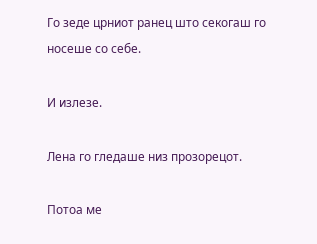Го зеде црниот ранец што секогаш го носеше со себе.

И излезе.

Лена го гледаше низ прозорецот.

Потоа ме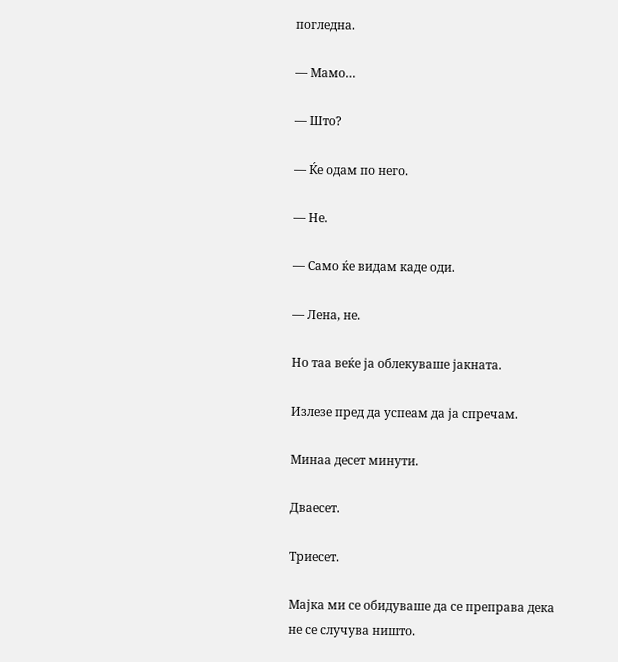погледна.

— Мамо…

— Што?

— Ќе одам по него.

— Не.

— Само ќе видам каде оди.

— Лена, не.

Но таа веќе ја облекуваше јакната.

Излезе пред да успеам да ја спречам.

Минаа десет минути.

Дваесет.

Триесет.

Мајка ми се обидуваше да се преправа дека не се случува ништо.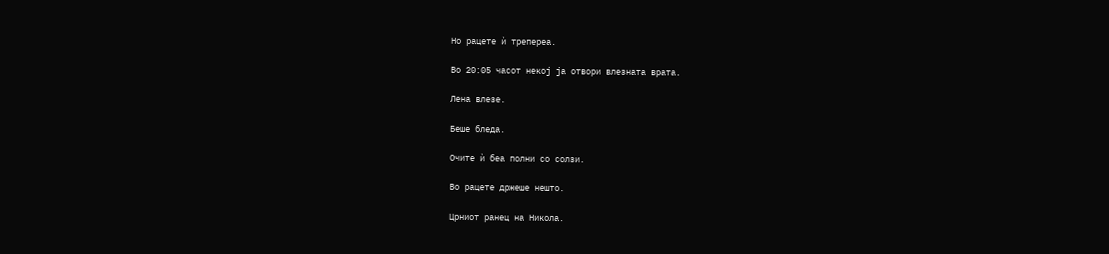Но рацете ѝ трепереа.

Во 20:05 часот некој ја отвори влезната врата.

Лена влезе.

Беше бледа.

Очите ѝ беа полни со солзи.

Во рацете држеше нешто.

Црниот ранец на Никола.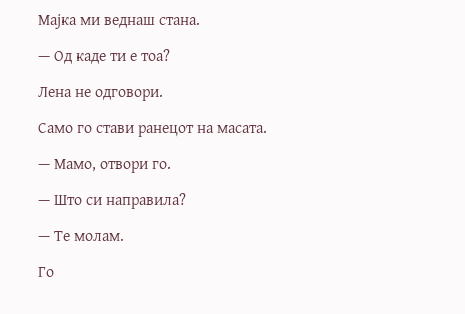Мајка ми веднаш стана.

— Од каде ти е тоа?

Лена не одговори.

Само го стави ранецот на масата.

— Мамо, отвори го.

— Што си направила?

— Те молам.

Го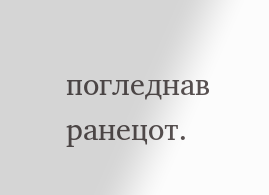погледнав ранецот.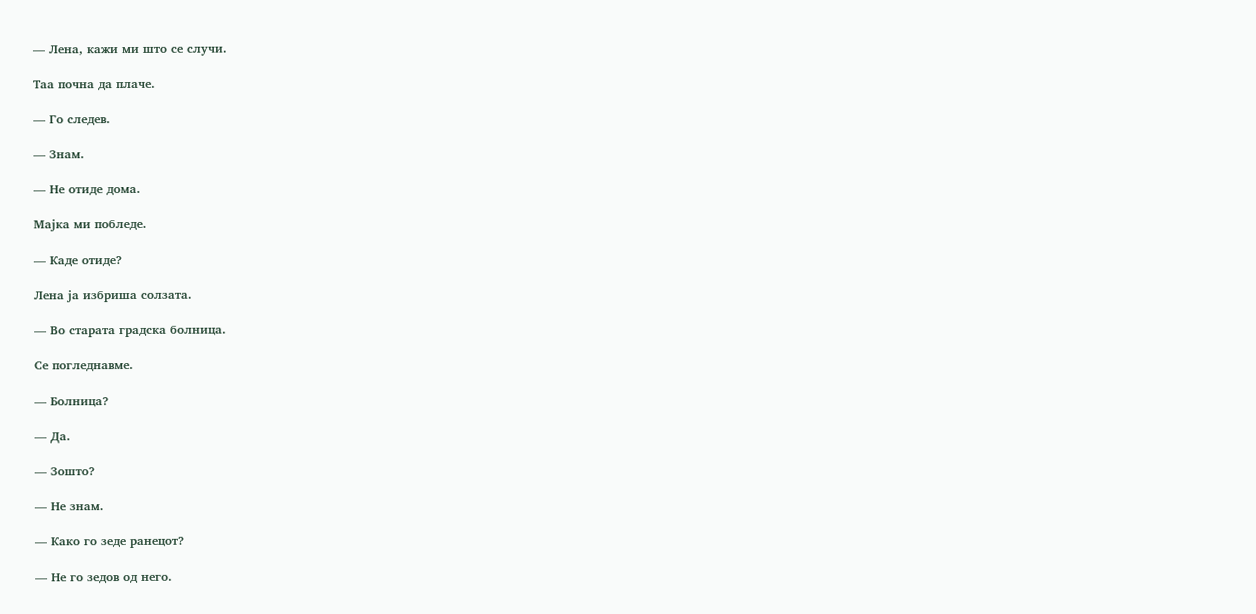— Лена, кажи ми што се случи.

Таа почна да плаче.

— Го следев.

— Знам.

— Не отиде дома.

Мајка ми побледе.

— Каде отиде?

Лена ја избриша солзата.

— Во старата градска болница.

Се погледнавме.

— Болница?

— Да.

— Зошто?

— Не знам.

— Како го зеде ранецот?

— Не го зедов од него.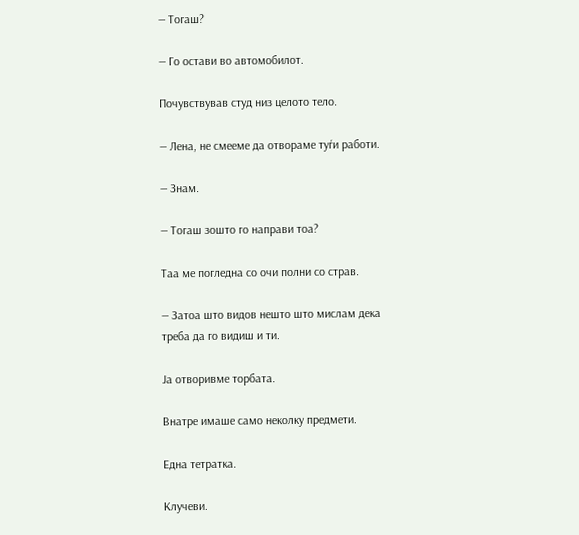— Тогаш?

— Го остави во автомобилот.

Почувствував студ низ целото тело.

— Лена, не смееме да отвораме туѓи работи.

— Знам.

— Тогаш зошто го направи тоа?

Таа ме погледна со очи полни со страв.

— Затоа што видов нешто што мислам дека треба да го видиш и ти.

Ја отворивме торбата.

Внатре имаше само неколку предмети.

Една тетратка.

Клучеви.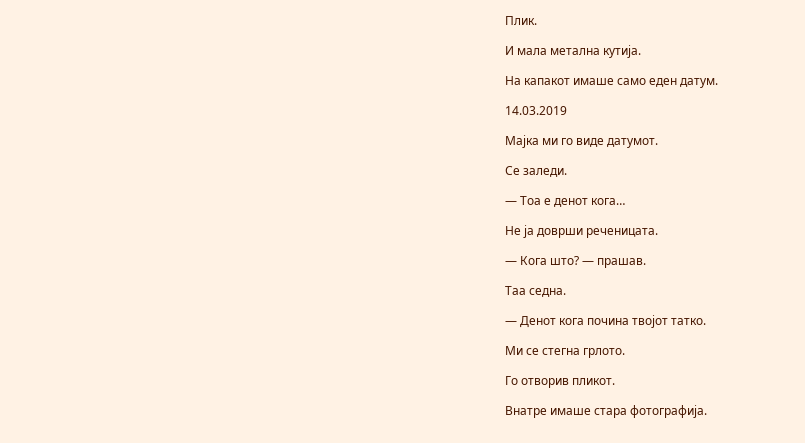Плик.

И мала метална кутија.

На капакот имаше само еден датум.

14.03.2019

Мајка ми го виде датумот.

Се заледи.

— Тоа е денот кога…

Не ја доврши реченицата.

— Кога што? — прашав.

Таа седна.

— Денот кога почина твојот татко.

Ми се стегна грлото.

Го отворив пликот.

Внатре имаше стара фотографија.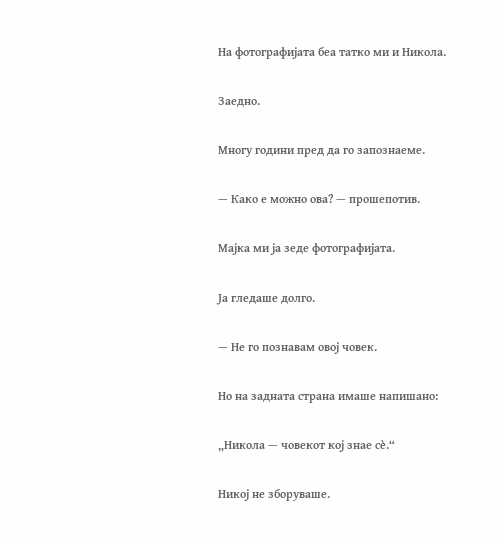На фотографијата беа татко ми и Никола.

Заедно.

Многу години пред да го запознаеме.

— Како е можно ова? — прошепотив.

Мајка ми ја зеде фотографијата.

Ја гледаше долго.

— Не го познавам овој човек.

Но на задната страна имаше напишано:

„Никола — човекот кој знае сè.“

Никој не зборуваше.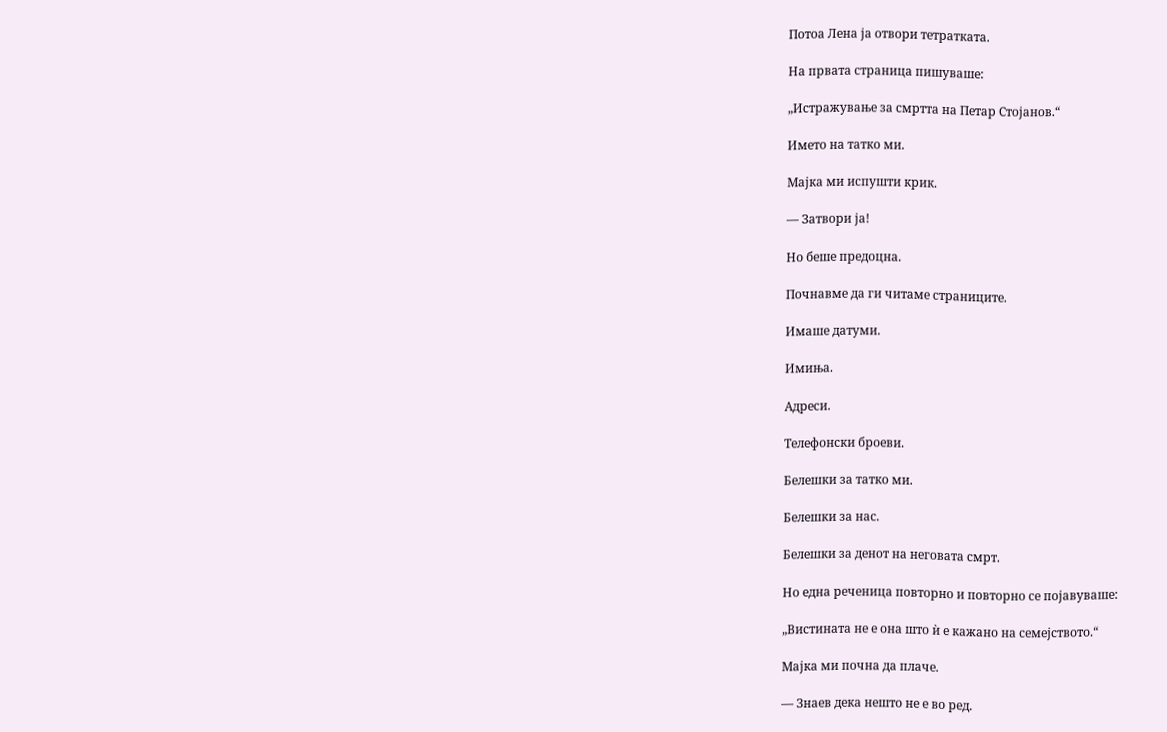Потоа Лена ја отвори тетратката.

На првата страница пишуваше:

„Истражување за смртта на Петар Стојанов.“

Името на татко ми.

Мајка ми испушти крик.

— Затвори ја!

Но беше предоцна.

Почнавме да ги читаме страниците.

Имаше датуми.

Имиња.

Адреси.

Телефонски броеви.

Белешки за татко ми.

Белешки за нас.

Белешки за денот на неговата смрт.

Но една реченица повторно и повторно се појавуваше:

„Вистината не е она што ѝ е кажано на семејството.“

Мајка ми почна да плаче.

— Знаев дека нешто не е во ред.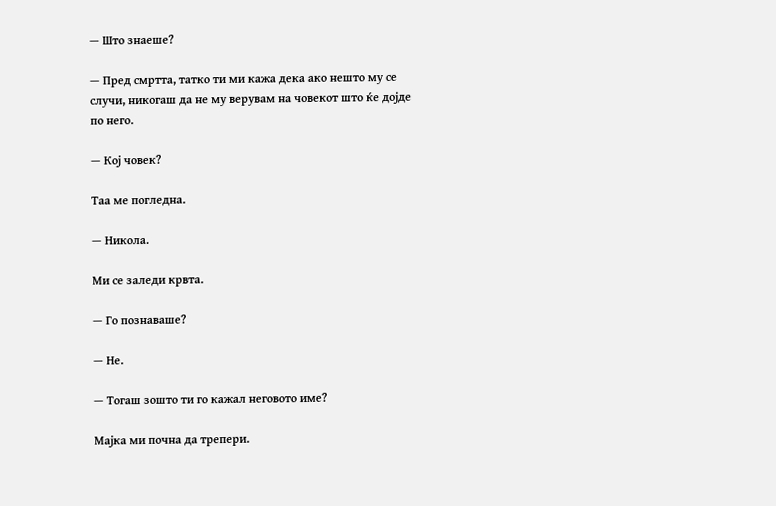— Што знаеше?

— Пред смртта, татко ти ми кажа дека ако нешто му се случи, никогаш да не му верувам на човекот што ќе дојде по него.

— Кој човек?

Таа ме погледна.

— Никола.

Ми се заледи крвта.

— Го познаваше?

— Не.

— Тогаш зошто ти го кажал неговото име?

Мајка ми почна да трепери.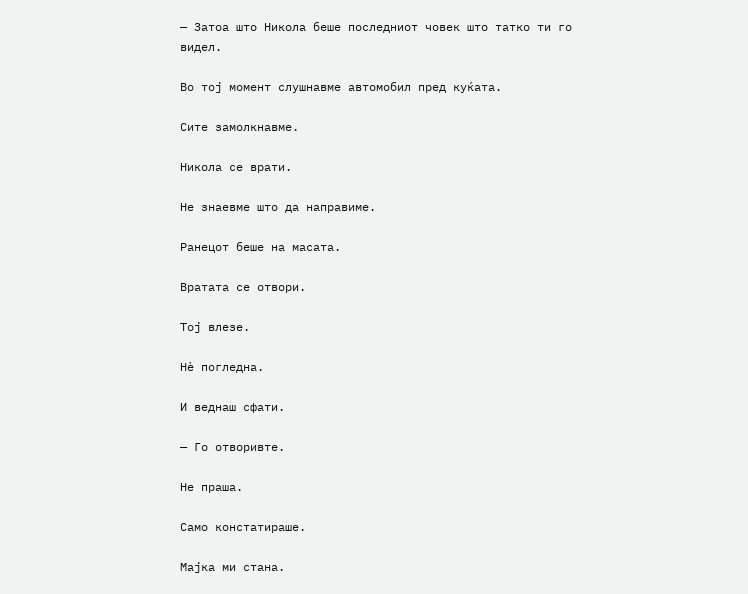— Затоа што Никола беше последниот човек што татко ти го видел.

Во тој момент слушнавме автомобил пред куќата.

Сите замолкнавме.

Никола се врати.

Не знаевме што да направиме.

Ранецот беше на масата.

Вратата се отвори.

Тој влезе.

Нè погледна.

И веднаш сфати.

— Го отворивте.

Не праша.

Само констатираше.

Мајка ми стана.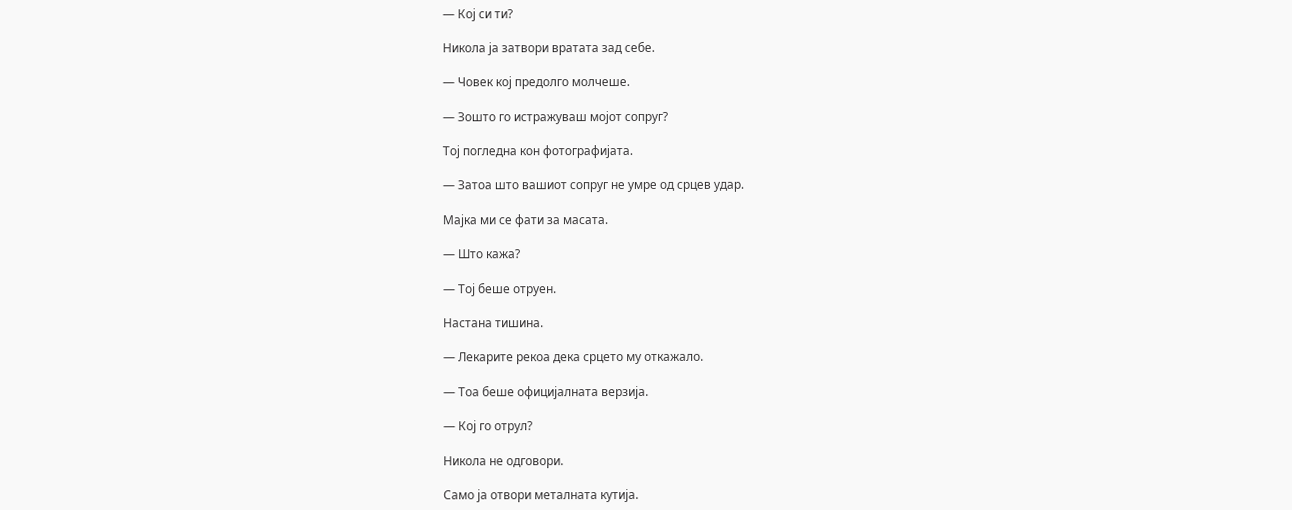— Кој си ти?

Никола ја затвори вратата зад себе.

— Човек кој предолго молчеше.

— Зошто го истражуваш мојот сопруг?

Тој погледна кон фотографијата.

— Затоа што вашиот сопруг не умре од срцев удар.

Мајка ми се фати за масата.

— Што кажа?

— Тој беше отруен.

Настана тишина.

— Лекарите рекоа дека срцето му откажало.

— Тоа беше официјалната верзија.

— Кој го отрул?

Никола не одговори.

Само ја отвори металната кутија.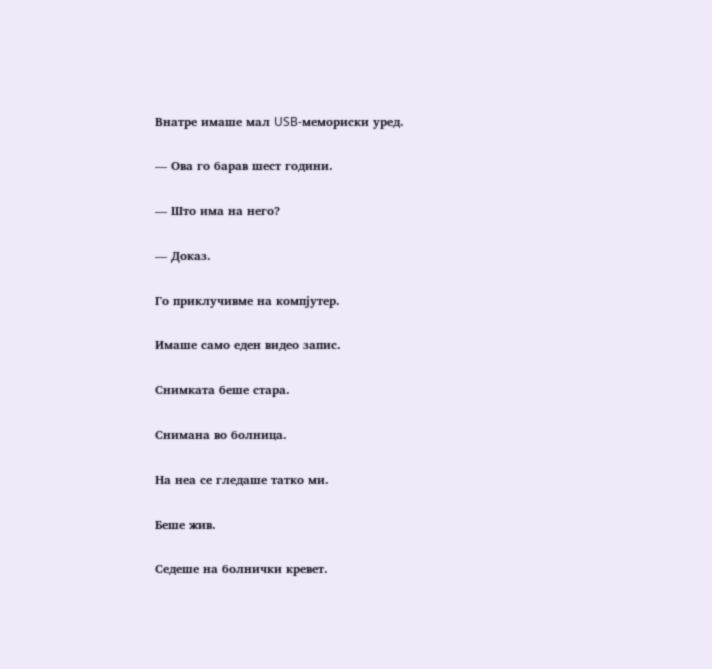Внатре имаше мал USB-мемориски уред.

— Ова го барав шест години.

— Што има на него?

— Доказ.

Го приклучивме на компјутер.

Имаше само еден видео запис.

Снимката беше стара.

Снимана во болница.

На неа се гледаше татко ми.

Беше жив.

Седеше на болнички кревет.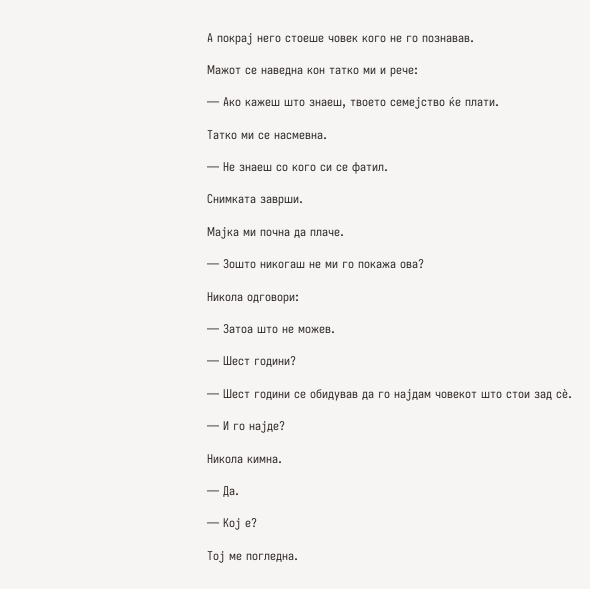А покрај него стоеше човек кого не го познавав.

Мажот се наведна кон татко ми и рече:

— Ако кажеш што знаеш, твоето семејство ќе плати.

Татко ми се насмевна.

— Не знаеш со кого си се фатил.

Снимката заврши.

Мајка ми почна да плаче.

— Зошто никогаш не ми го покажа ова?

Никола одговори:

— Затоа што не можев.

— Шест години?

— Шест години се обидував да го најдам човекот што стои зад сè.

— И го најде?

Никола кимна.

— Да.

— Кој е?

Тој ме погледна.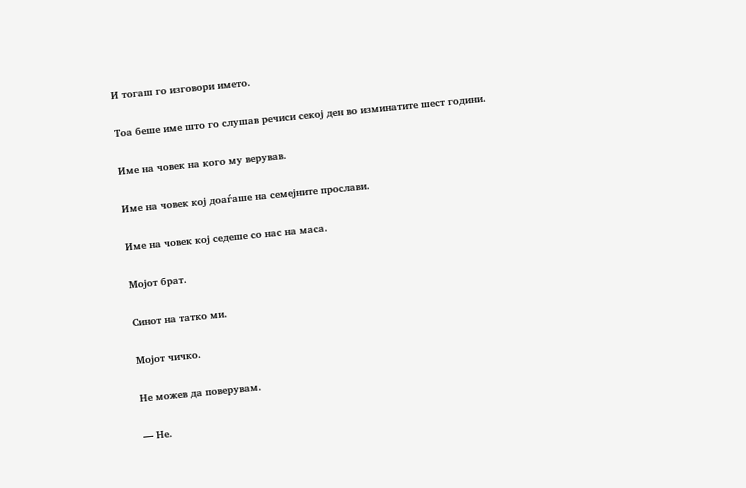И тогаш го изговори името.

Тоа беше име што го слушав речиси секој ден во изминатите шест години.

Име на човек на кого му верував.

Име на човек кој доаѓаше на семејните прослави.

Име на човек кој седеше со нас на маса.

Мојот брат.

Синот на татко ми.

Мојот чичко.

Не можев да поверувам.

— Не.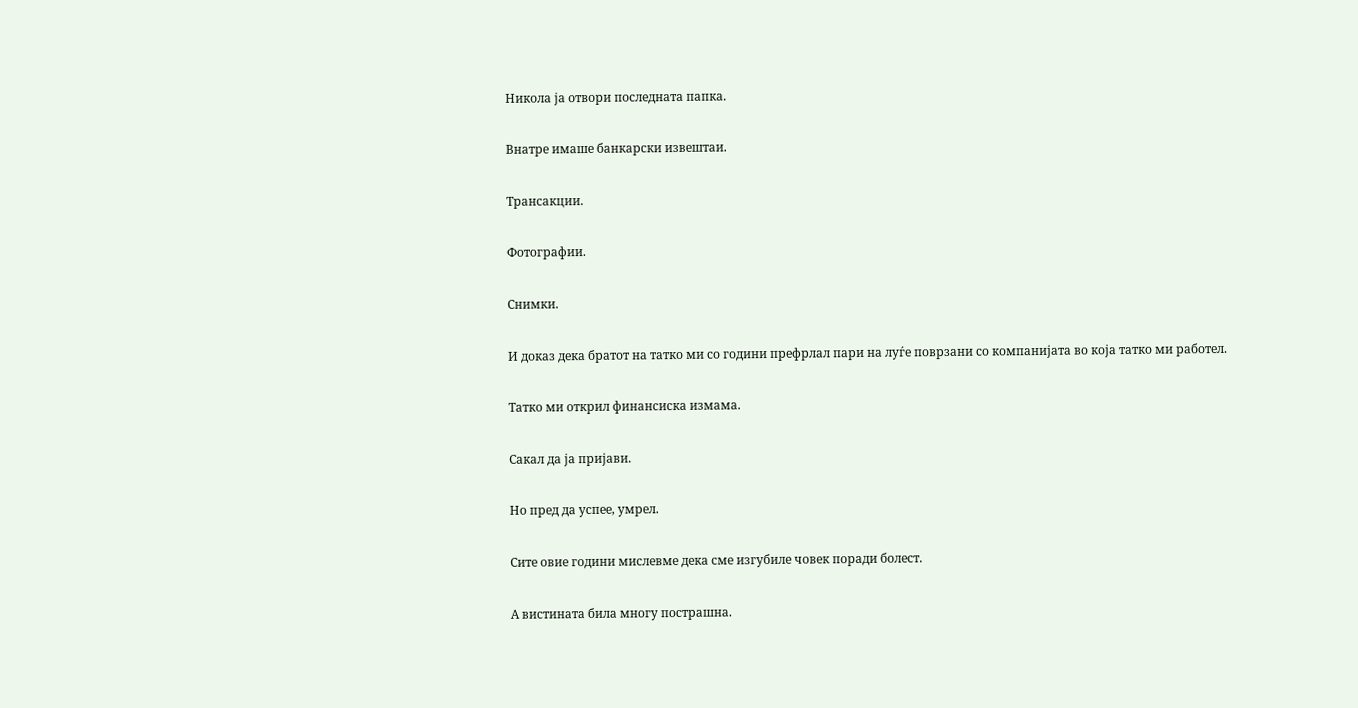Никола ја отвори последната папка.

Внатре имаше банкарски извештаи.

Трансакции.

Фотографии.

Снимки.

И доказ дека братот на татко ми со години префрлал пари на луѓе поврзани со компанијата во која татко ми работел.

Татко ми открил финансиска измама.

Сакал да ја пријави.

Но пред да успее, умрел.

Сите овие години мислевме дека сме изгубиле човек поради болест.

А вистината била многу пострашна.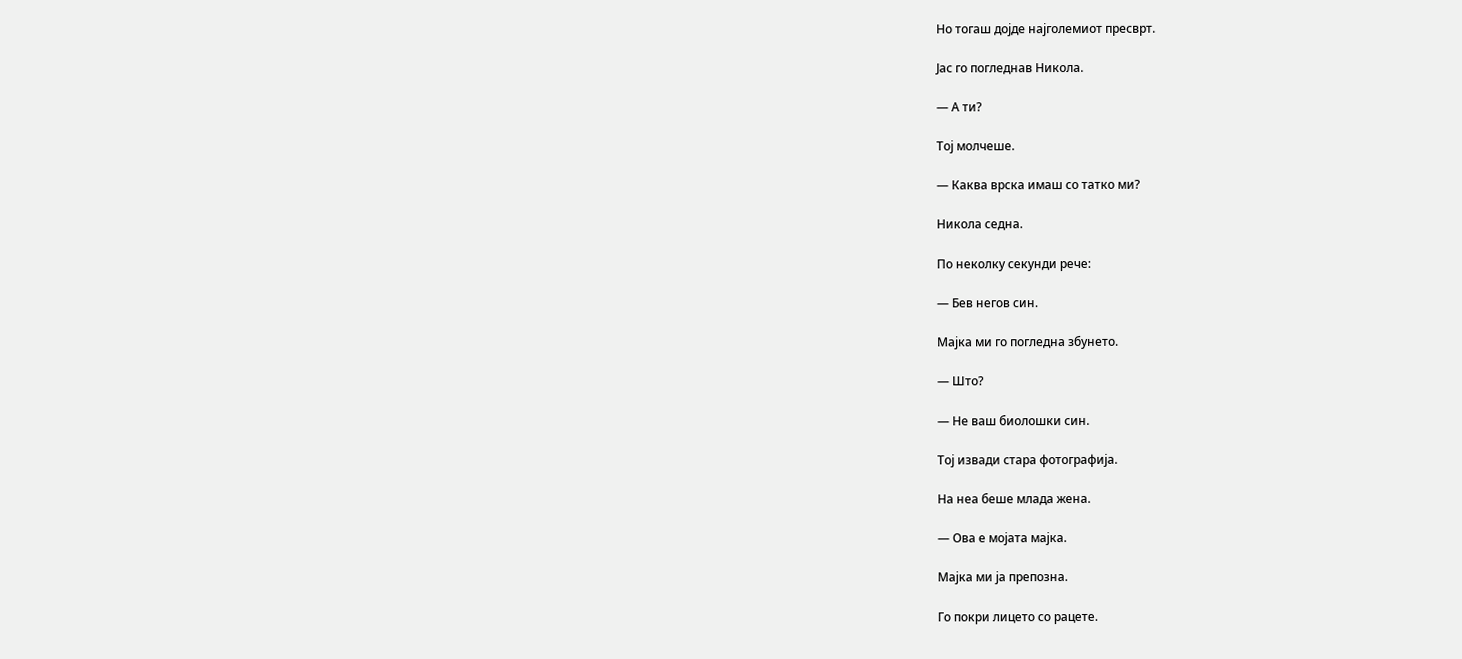Но тогаш дојде најголемиот пресврт.

Јас го погледнав Никола.

— А ти?

Тој молчеше.

— Каква врска имаш со татко ми?

Никола седна.

По неколку секунди рече:

— Бев негов син.

Мајка ми го погледна збунето.

— Што?

— Не ваш биолошки син.

Тој извади стара фотографија.

На неа беше млада жена.

— Ова е мојата мајка.

Мајка ми ја препозна.

Го покри лицето со рацете.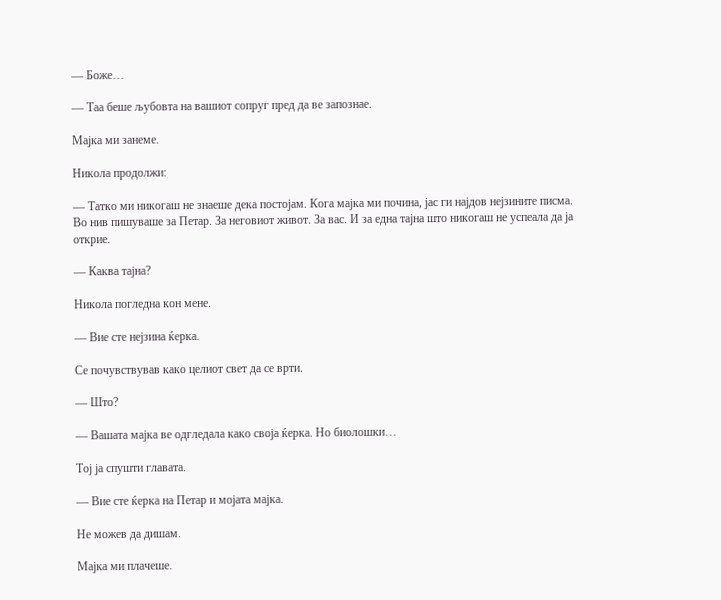— Боже…

— Таа беше љубовта на вашиот сопруг пред да ве запознае.

Мајка ми занеме.

Никола продолжи:

— Татко ми никогаш не знаеше дека постојам. Кога мајка ми почина, јас ги најдов нејзините писма. Во нив пишуваше за Петар. За неговиот живот. За вас. И за една тајна што никогаш не успеала да ја открие.

— Каква тајна?

Никола погледна кон мене.

— Вие сте нејзина ќерка.

Се почувствував како целиот свет да се врти.

— Што?

— Вашата мајка ве одгледала како своја ќерка. Но биолошки…

Тој ја спушти главата.

— Вие сте ќерка на Петар и мојата мајка.

Не можев да дишам.

Мајка ми плачеше.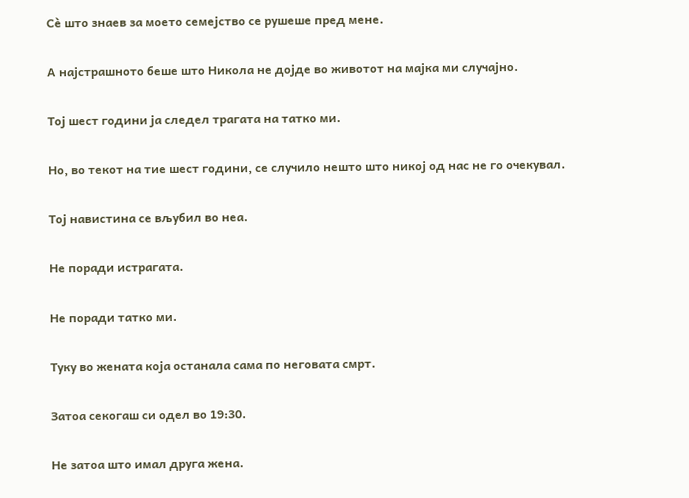Сè што знаев за моето семејство се рушеше пред мене.

А најстрашното беше што Никола не дојде во животот на мајка ми случајно.

Тој шест години ја следел трагата на татко ми.

Но, во текот на тие шест години, се случило нешто што никој од нас не го очекувал.

Тој навистина се вљубил во неа.

Не поради истрагата.

Не поради татко ми.

Туку во жената која останала сама по неговата смрт.

Затоа секогаш си одел во 19:30.

Не затоа што имал друга жена.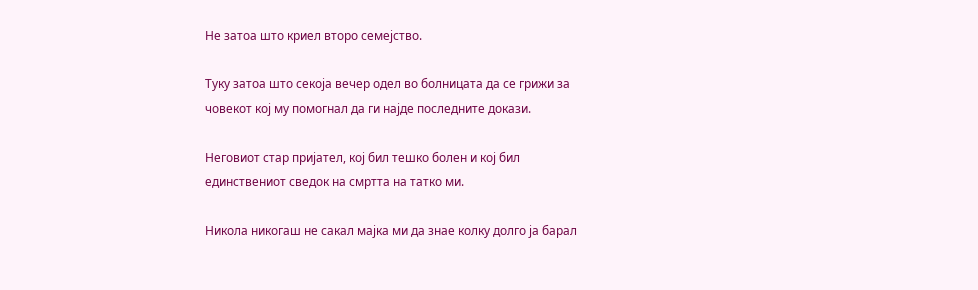Не затоа што криел второ семејство.

Туку затоа што секоја вечер одел во болницата да се грижи за човекот кој му помогнал да ги најде последните докази.

Неговиот стар пријател, кој бил тешко болен и кој бил единствениот сведок на смртта на татко ми.

Никола никогаш не сакал мајка ми да знае колку долго ја барал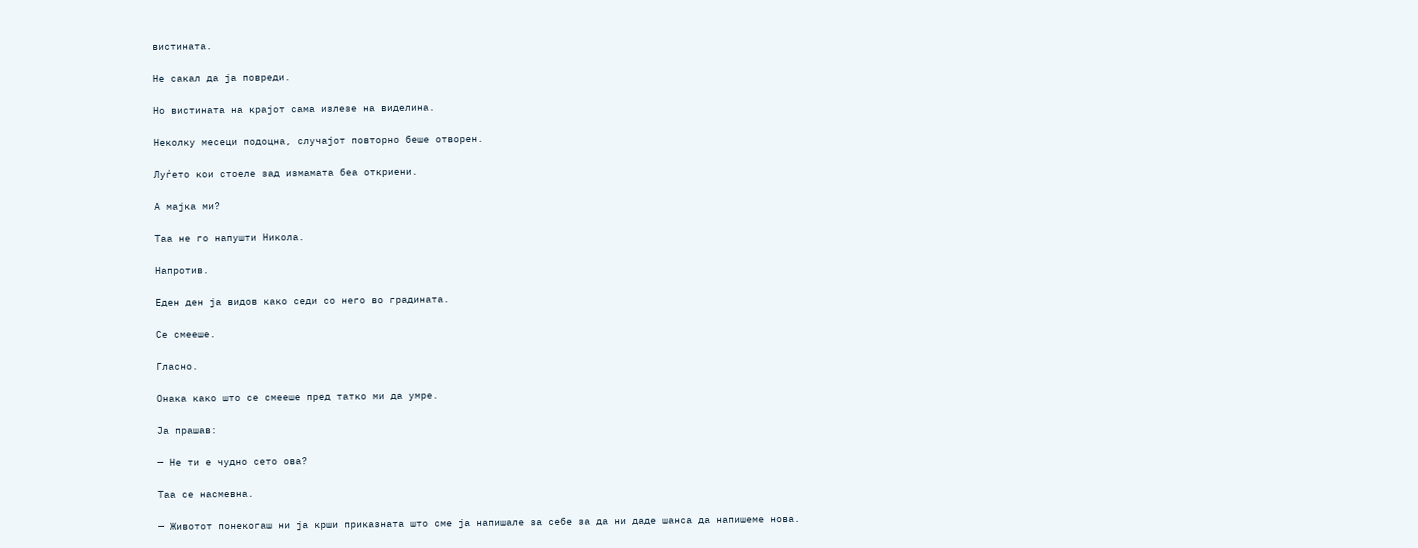вистината.

Не сакал да ја повреди.

Но вистината на крајот сама излезе на виделина.

Неколку месеци подоцна, случајот повторно беше отворен.

Луѓето кои стоеле зад измамата беа откриени.

А мајка ми?

Таа не го напушти Никола.

Напротив.

Еден ден ја видов како седи со него во градината.

Се смееше.

Гласно.

Онака како што се смееше пред татко ми да умре.

Ја прашав:

— Не ти е чудно сето ова?

Таа се насмевна.

— Животот понекогаш ни ја крши приказната што сме ја напишале за себе за да ни даде шанса да напишеме нова.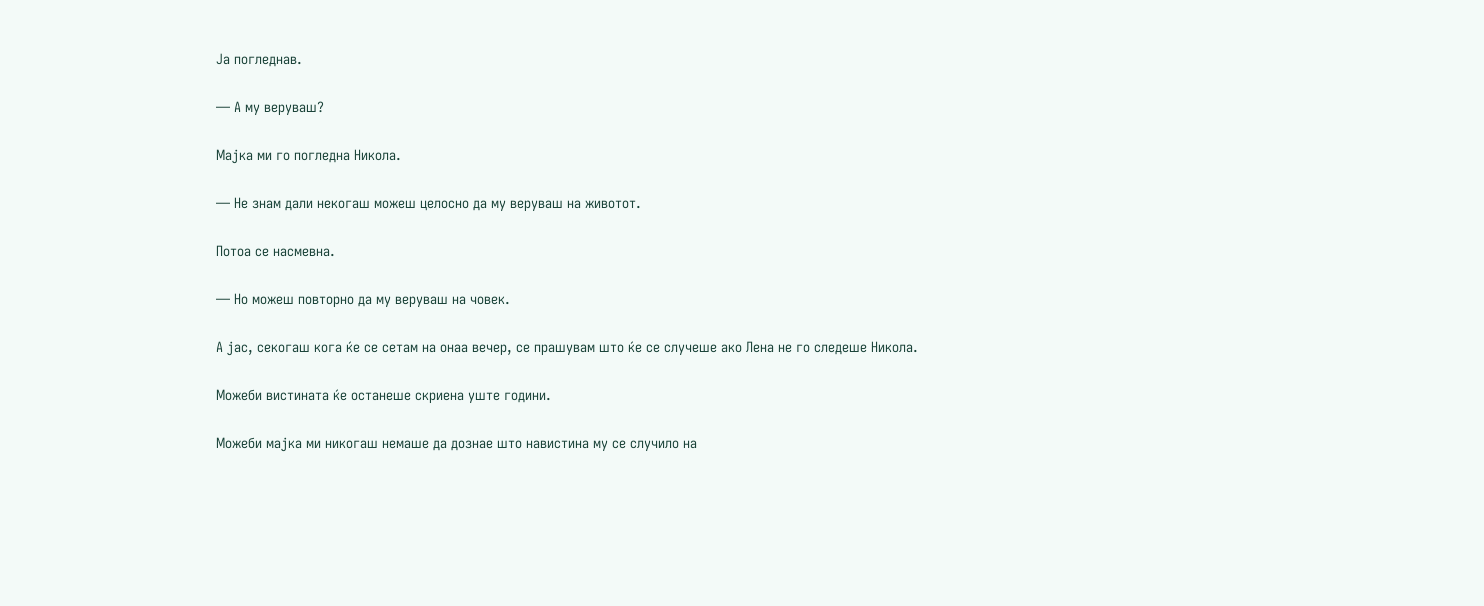Ја погледнав.

— А му веруваш?

Мајка ми го погледна Никола.

— Не знам дали некогаш можеш целосно да му веруваш на животот.

Потоа се насмевна.

— Но можеш повторно да му веруваш на човек.

А јас, секогаш кога ќе се сетам на онаа вечер, се прашувам што ќе се случеше ако Лена не го следеше Никола.

Можеби вистината ќе останеше скриена уште години.

Можеби мајка ми никогаш немаше да дознае што навистина му се случило на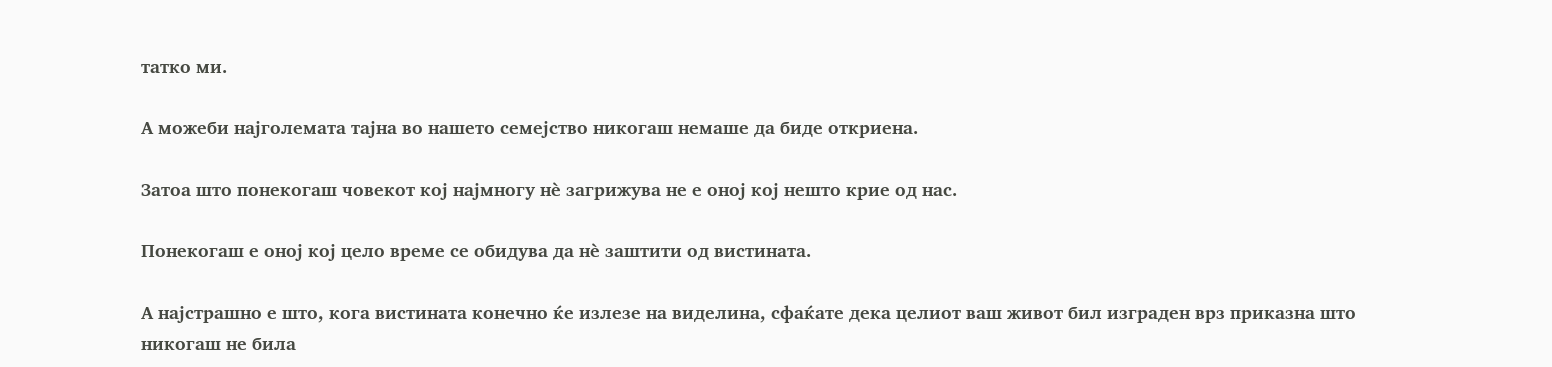татко ми.

А можеби најголемата тајна во нашето семејство никогаш немаше да биде откриена.

Затоа што понекогаш човекот кој најмногу нè загрижува не е оној кој нешто крие од нас.

Понекогаш е оној кој цело време се обидува да нè заштити од вистината.

А најстрашно е што, кога вистината конечно ќе излезе на виделина, сфаќате дека целиот ваш живот бил изграден врз приказна што никогаш не била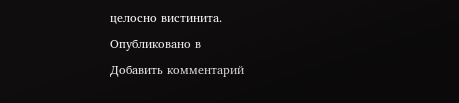целосно вистинита.

Опубликовано в

Добавить комментарий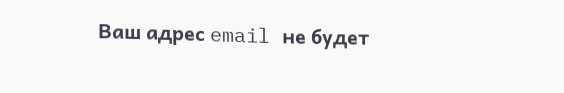Ваш адрес email не будет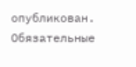опубликован. Обязательные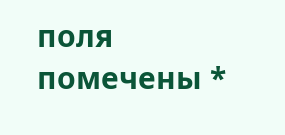поля помечены *